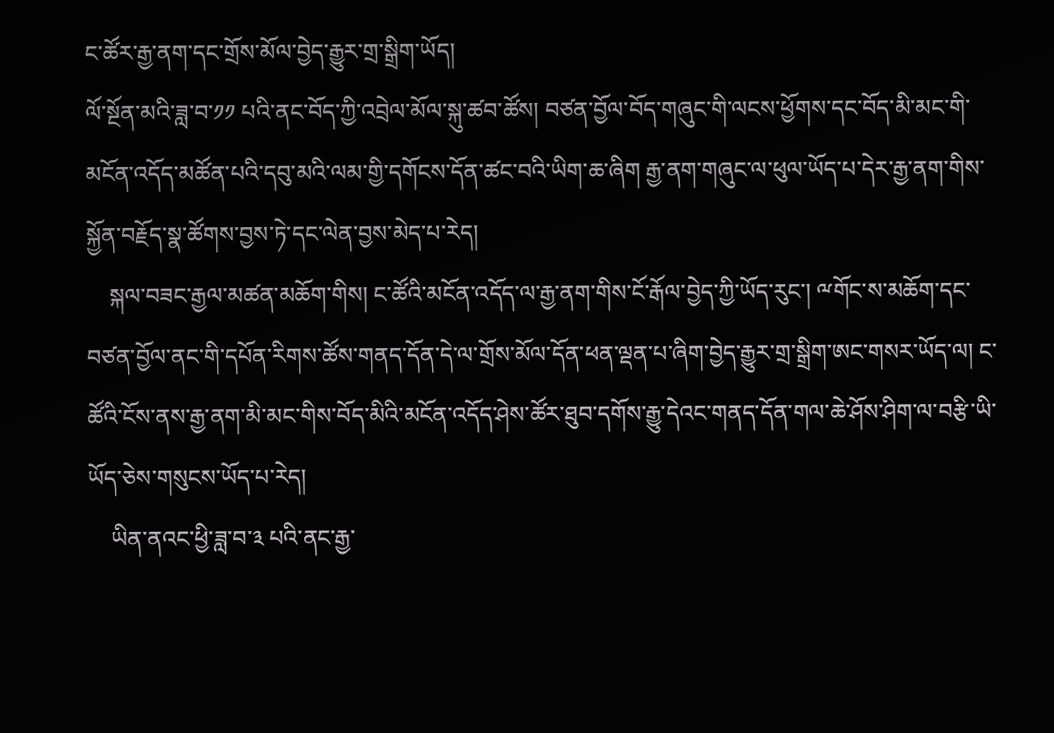ང་ཚོར་རྒྱ་ནག་དང་གྲོས་མོལ་བྱེད་རྒྱུར་གྲ་སྒྲིག་ཡོད།
ལོ་སྔོན་མའི་ཟླ་བ་༡༡ པའི་ནང་བོད་ཀྱི་འབྲེལ་མོལ་སྐུ་ཚབ་ཚོས། བཙན་བྱོལ་བོད་གཞུང་གི་ལངས་ཕྱོགས་དང་བོད་མི་མང་གི་མངོན་འདོད་མཚོན་པའི་དབུ་མའི་ལམ་གྱི་དགོངས་དོན་ཚང་བའི་ཡིག་ཆ་ཞིག རྒྱ་ནག་གཞུང་ལ་ཕུལ་ཡོད་པ་དེར་རྒྱ་ནག་གིས་སྐྱོན་བརྗོད་སྣ་ཚོགས་བྱས་ཏེ་དང་ལེན་བྱས་མེད་པ་རེད།
    སྐལ་བཟང་རྒྱལ་མཚན་མཆོག་གིས། ང་ཚོའི་མངོན་འདོད་ལ་རྒྱ་ནག་གིས་ངོ་རྒོལ་བྱེད་ཀྱི་ཡོད་རུང་། ྋགོང་ས་མཆོག་དང་བཙན་བྱོལ་ནང་གི་དཔོན་རིགས་ཚོས་གནད་དོན་དེ་ལ་གྲོས་མོལ་དོན་ཕན་ལྡན་པ་ཞིག་བྱེད་རྒྱུར་གྲ་སྒྲིག་ཨང་གསར་ཡོད་ལ། ང་ཚོའི་ངོས་ནས་རྒྱ་ནག་མི་མང་གིས་བོད་མིའི་མངོན་འདོད་ཤེས་ཚོར་ཐུབ་དགོས་རྒྱུ་དེའང་གནད་དོན་གལ་ཆེ་ཤོས་ཤིག་ལ་བརྩི་ཡི་ཡོད་ཅེས་གསུངས་ཡོད་པ་རེད།
    ཡིན་ནའང་ཕྱི་ཟླ་བ་༣ པའི་ནང་རྒྱ་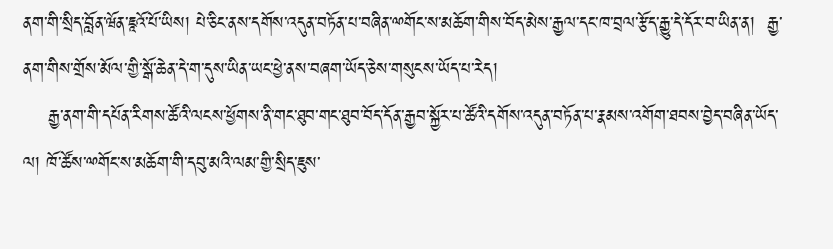ནག་གི་སྲིད་བློན་ཝོན་ཇཱའོ་པོ་ཡིས། པེ་ཅིང་ནས་དགོས་འདུན་བཏོན་པ་བཞིན་ྋགོང་ས་མཆོག་གིས་བོད་མེས་རྒྱལ་དང་ཁ་བྲལ་རྩོད་རྒྱུ་དེ་དོར་བ་ཡིན་ན།  རྒྱ་ནག་གིས་གྲོས་མོལ་གྱི་སྒོ་ཆེན་དེ་ག་དུས་ཡིན་ཡང་ཕྱེ་ནས་བཞག་ཡོད་ཅེས་གསུངས་ཡོད་པ་རེད།
    རྒྱ་ནག་གི་དཔོན་རིགས་ཚོའི་ལངས་ཕྱོགས་ནི་གང་ཐུབ་གང་ཐུབ་བོད་དོན་རྒྱབ་སྐྱོར་པ་ཚོའི་དགོས་འདུན་བཏོན་པ་རྣམས་འགོག་ཐབས་བྱེད་བཞིན་ཡོད་ལ། ཁོ་ཚོས་ྋགོང་ས་མཆོག་གི་དབུ་མའི་ལམ་གྱི་སྲིད་ཇུས་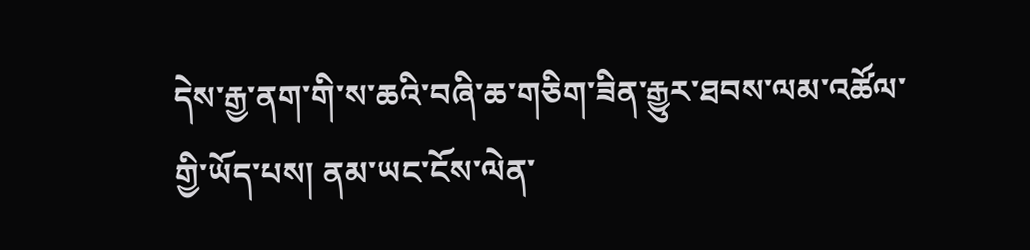དེས་རྒྱ་ནག་གི་ས་ཆའི་བཞི་ཆ་གཅིག་ཟིན་རྒྱུར་ཐབས་ལམ་འཚོལ་གྱི་ཡོད་པས། ནམ་ཡང་ངོས་ལེན་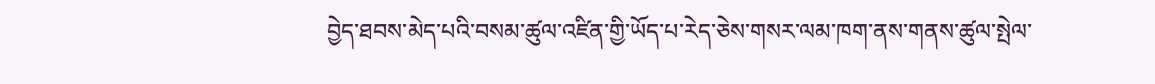བྱེད་ཐབས་མེད་པའི་བསམ་ཚུལ་འཛིན་གྱི་ཡོད་པ་རེད་ཅེས་གསར་ལམ་ཁག་ནས་གནས་ཚུལ་སྤེལ་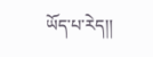ཡོད་པ་རེད།།